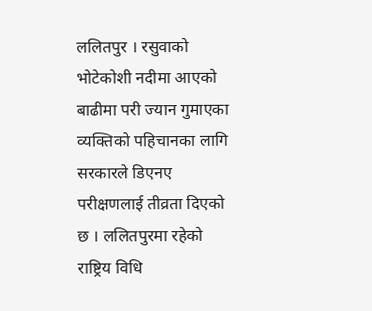ललितपुर । रसुवाको भोटेकोशी नदीमा आएको बाढीमा परी ज्यान गुमाएका व्यक्तिको पहिचानका लागि सरकारले डिएनए परीक्षणलाई तीव्रता दिएको छ । ललितपुरमा रहेको राष्ट्रिय विधि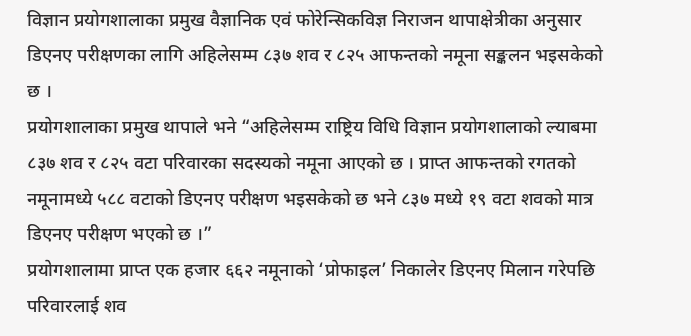विज्ञान प्रयोगशालाका प्रमुख वैज्ञानिक एवं फोरेन्सिकविज्ञ निराजन थापाक्षेत्रीका अनुसार डिएनए परीक्षणका लागि अहिलेसम्म ८३७ शव र ८२५ आफन्तको नमूना सङ्कलन भइसकेको छ ।
प्रयोगशालाका प्रमुख थापाले भने “अहिलेसम्म राष्ट्रिय विधि विज्ञान प्रयोगशालाको ल्याबमा ८३७ शव र ८२५ वटा परिवारका सदस्यको नमूना आएको छ । प्राप्त आफन्तको रगतको नमूनामध्ये ५८८ वटाको डिएनए परीक्षण भइसकेको छ भने ८३७ मध्ये १९ वटा शवको मात्र डिएनए परीक्षण भएको छ ।”
प्रयोगशालामा प्राप्त एक हजार ६६२ नमूनाको ‘प्रोफाइल’ निकालेर डिएनए मिलान गरेपछि परिवारलाई शव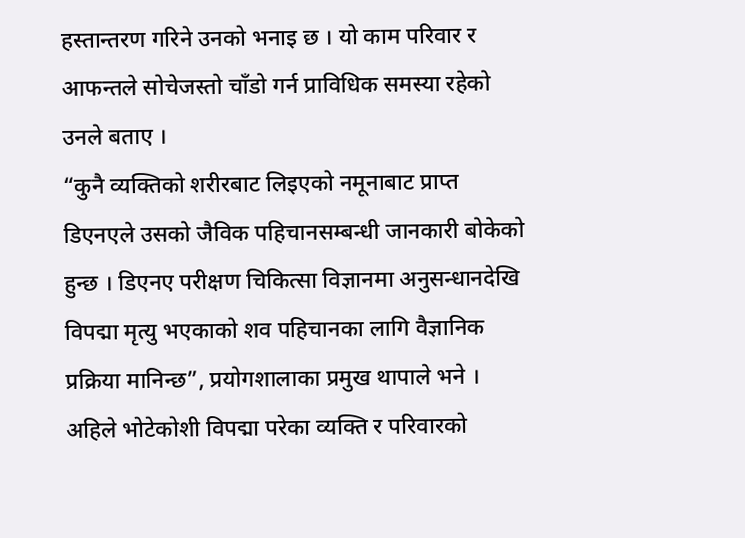हस्तान्तरण गरिने उनको भनाइ छ । यो काम परिवार र आफन्तले सोचेजस्तो चाँडो गर्न प्राविधिक समस्या रहेको उनले बताए ।
“कुनै व्यक्तिको शरीरबाट लिइएको नमूनाबाट प्राप्त डिएनएले उसको जैविक पहिचानसम्बन्धी जानकारी बोकेको हुन्छ । डिएनए परीक्षण चिकित्सा विज्ञानमा अनुसन्धानदेखि विपद्मा मृत्यु भएकाको शव पहिचानका लागि वैज्ञानिक प्रक्रिया मानिन्छ”, प्रयोगशालाका प्रमुख थापाले भने ।
अहिले भोटेकोशी विपद्मा परेका व्यक्ति र परिवारको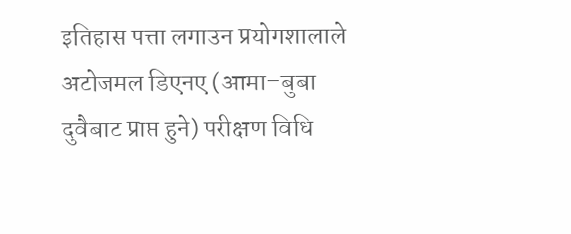इतिहास पत्ता लगाउन प्रयोगशालाले अटोजमल डिएनए (आमा–बुबा दुवैबाट प्राप्त हुने) परीक्षण विधि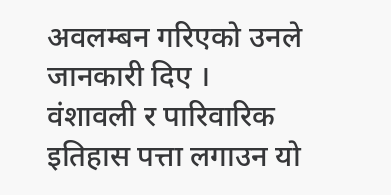अवलम्बन गरिएको उनले जानकारी दिए । वंशावली र पारिवारिक इतिहास पत्ता लगाउन यो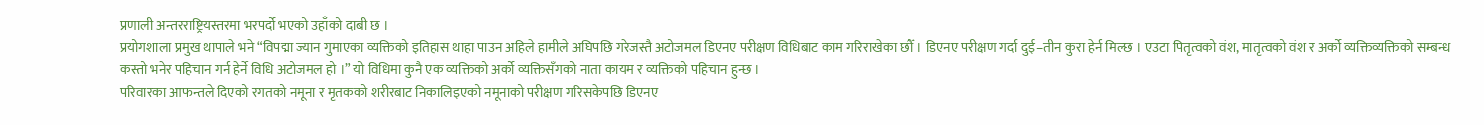प्रणाली अन्तरराष्ट्रियस्तरमा भरपर्दो भएको उहाँको दाबी छ ।
प्रयोगशाला प्रमुख थापाले भने “विपद्मा ज्यान गुमाएका व्यक्तिको इतिहास थाहा पाउन अहिले हामीले अघिपछि गरेजस्तै अटोजमल डिएनए परीक्षण विधिबाट काम गरिराखेका छौँ । डिएनए परीक्षण गर्दा दुई–तीन कुरा हेर्न मिल्छ । एउटा पितृत्वको वंश, मातृत्वको वंश र अर्को व्यक्तिव्यक्तिको सम्बन्ध कस्तो भनेर पहिचान गर्न हेर्ने विधि अटोजमल हो ।” यो विधिमा कुनै एक व्यक्तिको अर्को व्यक्तिसँगको नाता कायम र व्यक्तिको पहिचान हुन्छ ।
परिवारका आफन्तले दिएको रगतको नमूना र मृतकको शरीरबाट निकालिइएको नमूनाको परीक्षण गरिसकेपछि डिएनए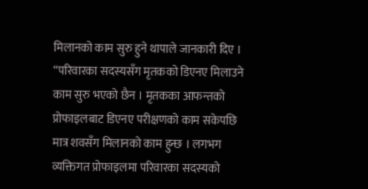मिलानको काम सुरु हुने थापाले जानकारी दिए । “परिवारका सदस्यसँग मृतकको डिएनए मिलाउने काम सुरु भएको छैन । मृतकका आफन्तको प्रोफाइलबाट डिएनए परीक्षणको काम सकेपछि मात्र शवसँग मिलानको काम हुन्छ । लगभग व्यक्तिगत प्रोफाइलमा परिवारका सदस्यको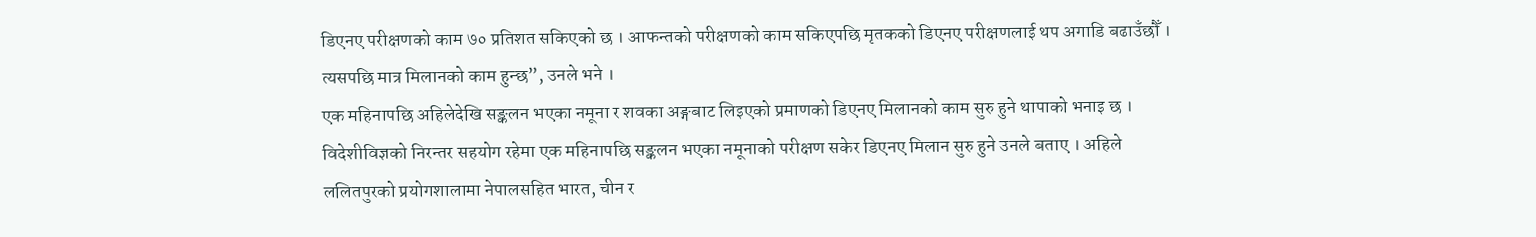डिएनए परीक्षणको काम ७० प्रतिशत सकिएको छ । आफन्तको परीक्षणको काम सकिएपछि मृतकको डिएनए परीक्षणलाई थप अगाडि बढाउँछौँ । त्यसपछि मात्र मिलानको काम हुन्छ”, उनले भने ।
एक महिनापछि अहिलेदेखि सङ्कलन भएका नमूना र शवका अङ्गबाट लिइएको प्रमाणको डिएनए मिलानको काम सुरु हुने थापाको भनाइ छ । विदेशीविज्ञको निरन्तर सहयोग रहेमा एक महिनापछि सङ्कलन भएका नमूनाको परीक्षण सकेर डिएनए मिलान सुरु हुने उनले बताए । अहिले ललितपुरको प्रयोगशालामा नेपालसहित भारत, चीन र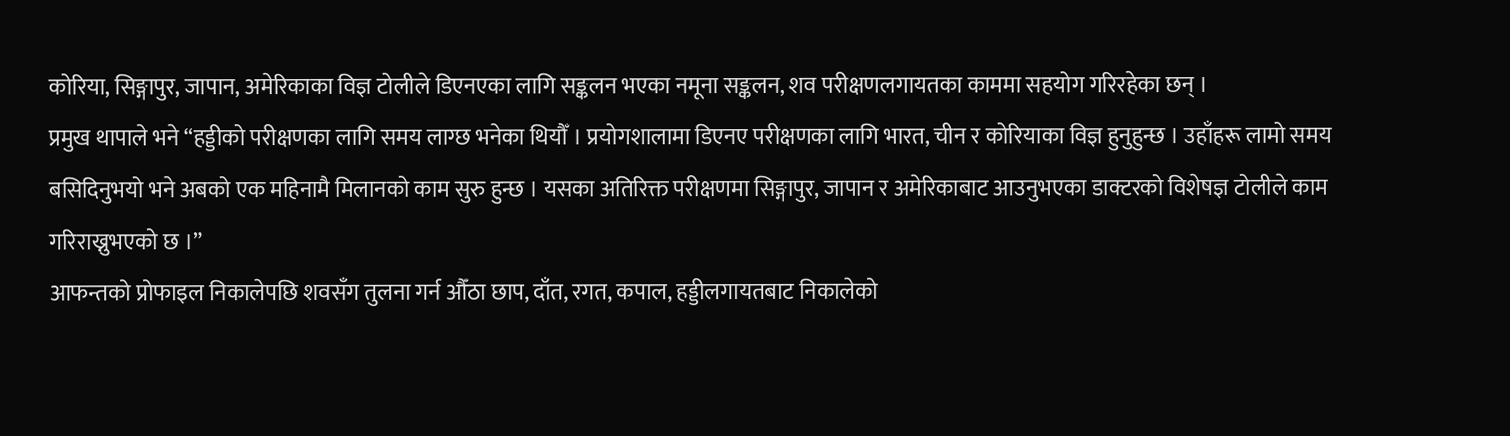कोरिया, सिङ्गापुर, जापान, अमेरिकाका विज्ञ टोलीले डिएनएका लागि सङ्कलन भएका नमूना सङ्कलन, शव परीक्षणलगायतका काममा सहयोग गरिरहेका छन् ।
प्रमुख थापाले भने “हड्डीको परीक्षणका लागि समय लाग्छ भनेका थियौँ । प्रयोगशालामा डिएनए परीक्षणका लागि भारत, चीन र कोरियाका विज्ञ हुनुहुन्छ । उहाँहरू लामो समय बसिदिनुभयो भने अबको एक महिनामै मिलानको काम सुरु हुन्छ । यसका अतिरिक्त परीक्षणमा सिङ्गापुर, जापान र अमेरिकाबाट आउनुभएका डाक्टरको विशेषज्ञ टोलीले काम गरिराख्नुभएको छ ।”
आफन्तको प्रोफाइल निकालेपछि शवसँग तुलना गर्न औँठा छाप, दाँत, रगत, कपाल, हड्डीलगायतबाट निकालेको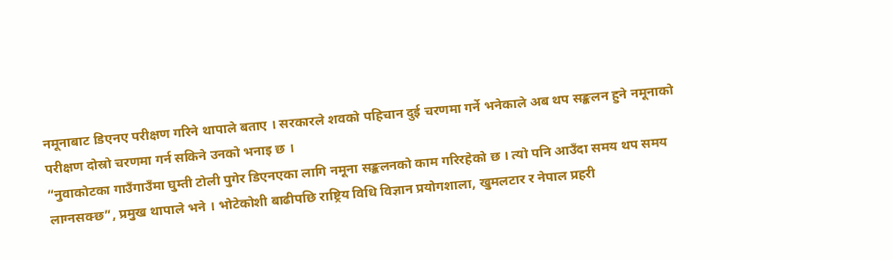नमूनाबाट डिएनए परीक्षण गरिने थापाले बताए । सरकारले शवको पहिचान दुई चरणमा गर्ने भनेकाले अब थप सङ्कलन हुने नमूनाको परीक्षण दोस्रो चरणमा गर्न सकिने उनको भनाइ छ ।
“नुवाकोटका गाउँगाउँमा घुम्ती टोली पुगेर डिएनएका लागि नमूना सङ्कलनको काम गरिरहेको छ । त्यो पनि आउँदा समय थप समय लाग्नसक्छ”, प्रमुख थापाले भने । भोटेकोशी बाढीपछि राष्ट्रिय विधि विज्ञान प्रयोगशाला, खुमलटार र नेपाल प्रहरी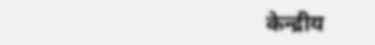केन्द्रीय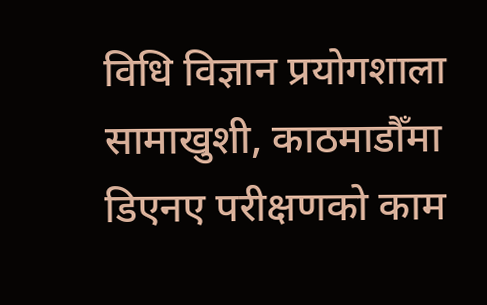विधि विज्ञान प्रयोगशाला सामाखुशी, काठमाडौँमा डिएनए परीक्षणको काम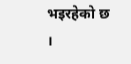भइरहेको छ ।